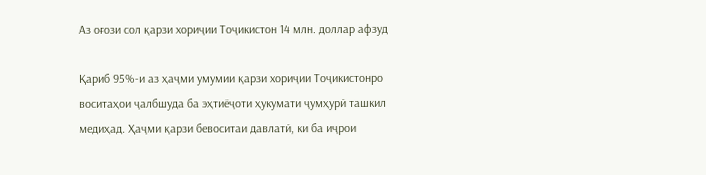Аз оғози сол қарзи хориҷии Тоҷикистон 14 млн. доллар афзуд

Қариб 95%-и аз ҳаҷми умумии қарзи хориҷии Тоҷикистонро воситаҳои ҷалбшуда ба эҳтиёҷоти ҳукумати ҷумҳурӣ ташкил медиҳад. Ҳаҷми қарзи бевоситаи давлатӣ, ки ба иҷрои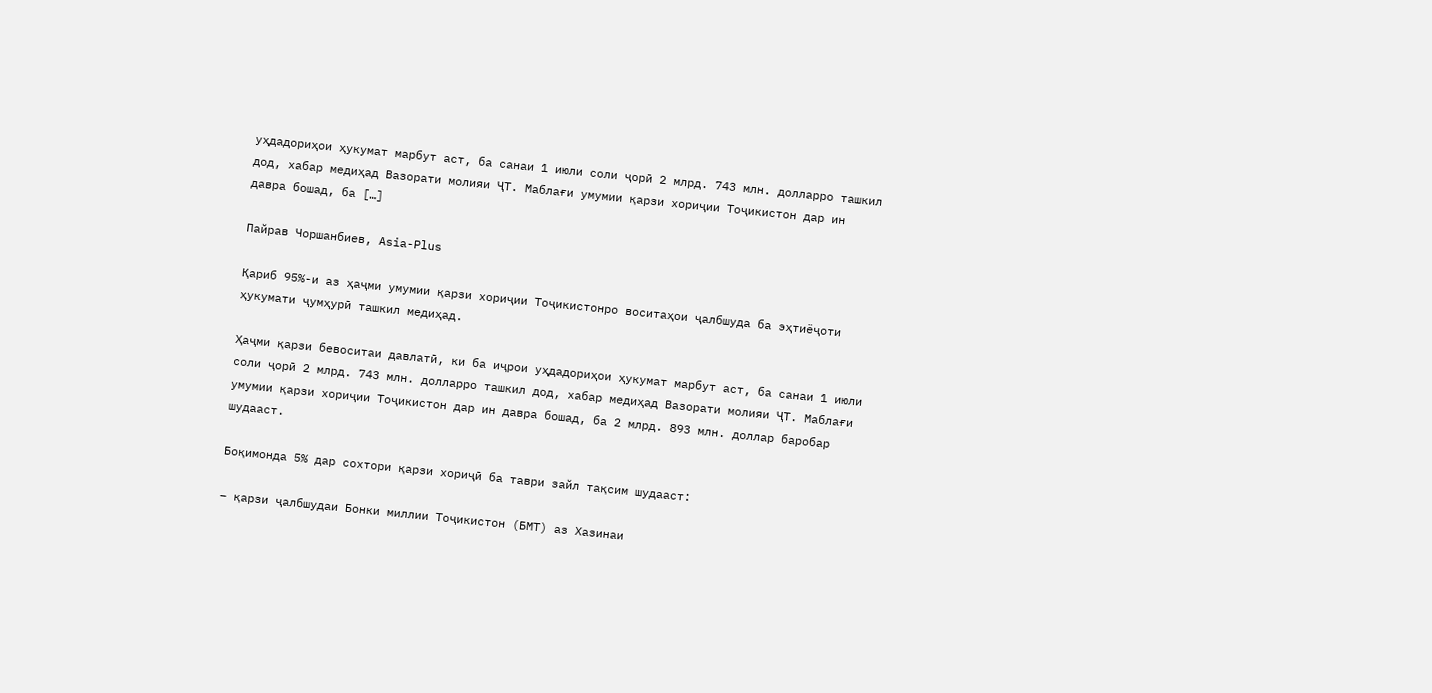уҳдадориҳои ҳукумат марбут аст, ба санаи 1 июли соли ҷорӣ 2 млрд. 743 млн. долларро ташкил дод, хабар медиҳад Вазорати молияи ҶТ. Маблағи умумии қарзи хориҷии Тоҷикистон дар ин давра бошад, ба […]

Пайрав Чоршанбиев, Asia-Plus

Қариб 95%-и аз ҳаҷми умумии қарзи хориҷии Тоҷикистонро воситаҳои ҷалбшуда ба эҳтиёҷоти ҳукумати ҷумҳурӣ ташкил медиҳад.

Ҳаҷми қарзи бевоситаи давлатӣ, ки ба иҷрои уҳдадориҳои ҳукумат марбут аст, ба санаи 1 июли соли ҷорӣ 2 млрд. 743 млн. долларро ташкил дод, хабар медиҳад Вазорати молияи ҶТ. Маблағи умумии қарзи хориҷии Тоҷикистон дар ин давра бошад, ба 2 млрд. 893 млн. доллар баробар шудааст.

Боқимонда 5% дар сохтори қарзи хориҷӣ ба таври зайл тақсим шудааст:

– қарзи ҷалбшудаи Бонки миллии Тоҷикистон (БМТ) аз Хазинаи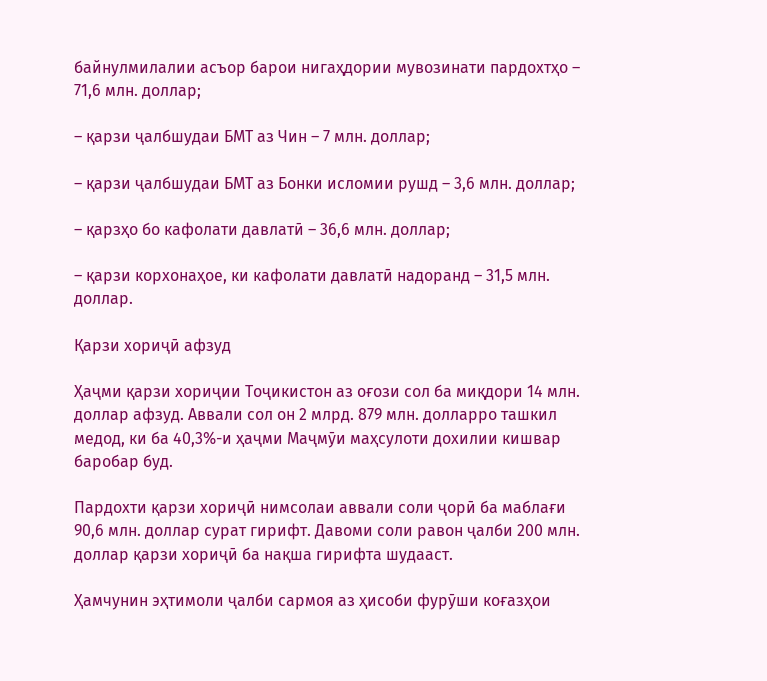байнулмилалии асъор барои нигаҳдории мувозинати пардохтҳо – 71,6 млн. доллар;

– қарзи ҷалбшудаи БМТ аз Чин – 7 млн. доллар;

– қарзи ҷалбшудаи БМТ аз Бонки исломии рушд – 3,6 млн. доллар;

– қарзҳо бо кафолати давлатӣ – 36,6 млн. доллар;

– қарзи корхонаҳое, ки кафолати давлатӣ надоранд – 31,5 млн. доллар.

Қарзи хориҷӣ афзуд

Ҳаҷми қарзи хориҷии Тоҷикистон аз оғози сол ба миқдори 14 млн. доллар афзуд. Аввали сол он 2 млрд. 879 млн. долларро ташкил медод, ки ба 40,3%-и ҳаҷми Маҷмӯи маҳсулоти дохилии кишвар баробар буд.

Пардохти қарзи хориҷӣ нимсолаи аввали соли ҷорӣ ба маблағи 90,6 млн. доллар сурат гирифт. Давоми соли равон ҷалби 200 млн. доллар қарзи хориҷӣ ба нақша гирифта шудааст.

Ҳамчунин эҳтимоли ҷалби сармоя аз ҳисоби фурӯши коғазҳои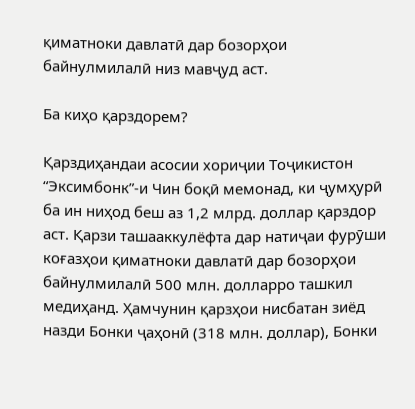қиматноки давлатӣ дар бозорҳои байнулмилалӣ низ мавҷуд аст.

Ба киҳо қарздорем?

Қарздиҳандаи асосии хориҷии Тоҷикистон “Эксимбонк”-и Чин боқӣ мемонад, ки ҷумҳурӣ ба ин ниҳод беш аз 1,2 млрд. доллар қарздор аст. Қарзи ташааккулёфта дар натиҷаи фурӯши коғазҳои қиматноки давлатӣ дар бозорҳои байнулмилалӣ 500 млн. долларро ташкил медиҳанд. Ҳамчунин қарзҳои нисбатан зиёд назди Бонки ҷаҳонӣ (318 млн. доллар), Бонки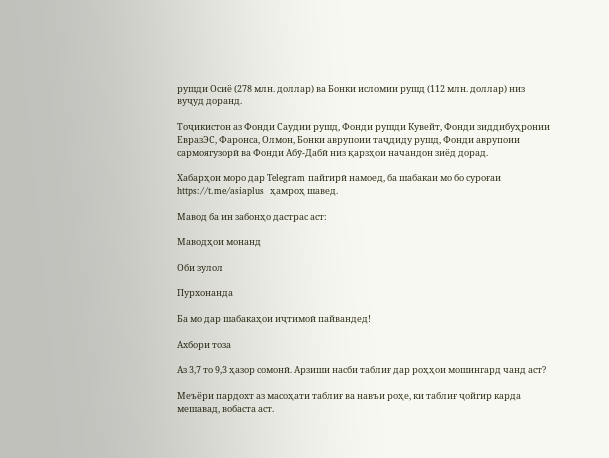рушди Осиё (278 млн. доллар) ва Бонки исломии рушд (112 млн. доллар) низ вуҷуд доранд.

Тоҷикистон аз Фонди Саудии рушд, Фонди рушди Кувейт, Фонди зиддибуҳронии ЕвразЭС, Фаронса, Олмон, Бонки аврупоии таҷдиду рушд, Фонди аврупоии сармоягузорӣ ва Фонди Абӯ-Дабӣ низ қарзҳои начандон зиёд дорад.

Хабарҳои моро дар Telegram пайгирӣ намоед, ба шабакаи мо бо суроғаи  https://t.me/asiaplus  ҳамроҳ шавед.

Мавод ба ин забонҳо дастрас аст:

Маводҳои монанд

Оби зулол

Пурхонанда

Ба мо дар шабакаҳои иҷтимоӣ пайвандед!

Ахбори тоза

Аз 3,7 то 9,3 ҳазор сомонӣ. Арзиши насби таблиғ дар роҳҳои мошингард чанд аст?

Меъёри пардохт аз масоҳати таблиғ ва навъи роҳе, ки таблиғ ҷойгир карда мешавад, вобаста аст.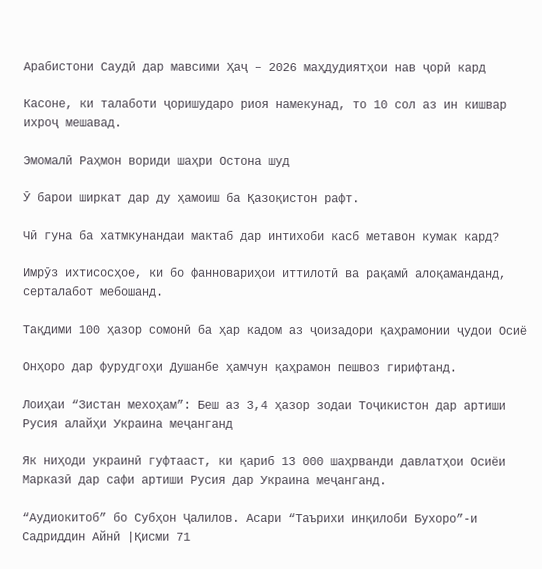Арабистони Саудӣ дар мавсими Ҳаҷ – 2026 маҳдудиятҳои нав ҷорӣ кард

Касоне, ки талаботи ҷоришударо риоя намекунад, то 10 сол аз ин кишвар ихроҷ мешавад.

Эмомалӣ Раҳмон вориди шаҳри Остона шуд

Ӯ барои ширкат дар ду ҳамоиш ба Қазоқистон рафт.

Чӣ гуна ба хатмкунандаи мактаб дар интихоби касб метавон кумак кард?

Имрӯз ихтисосҳое, ки бо фанновариҳои иттилотӣ ва рақамӣ алоқаманданд, серталабот мебошанд.

Тақдими 100 ҳазор сомонӣ ба ҳар кадом аз ҷоизадори қаҳрамонии ҷудои Осиё

Онҳоро дар фурудгоҳи Душанбе ҳамчун қаҳрамон пешвоз гирифтанд.

Лоиҳаи “Зистан мехоҳам”: Беш аз 3,4 ҳазор зодаи Тоҷикистон дар артиши Русия алайҳи Украина меҷанганд

Як ниҳоди украинӣ гуфтааст, ки қариб 13 000 шаҳрванди давлатҳои Осиёи Марказӣ дар сафи артиши Русия дар Украина меҷанганд.

“Аудиокитоб” бо Субҳон Ҷалилов. Асари “Таърихи инқилоби Бухоро”-и Садриддин Айнӣ |Қисми 71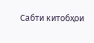Cабти китобҳои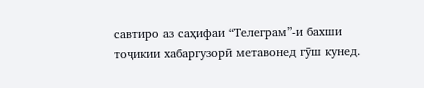савтиро аз саҳифаи “Телеграм”-и бахши тоҷикии хабаргузорӣ метавонед гӯш кунед.